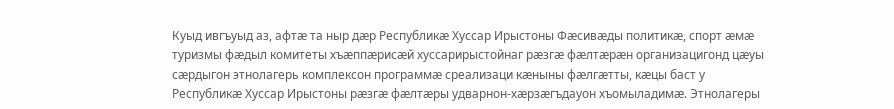Куыд ивгъуыд аз, афтæ та ныр дæр Республикæ Хуссар Ирыстоны Фæсивæды политикæ, спорт æмæ туризмы фæдыл комитеты хъæппæрисæй хуссарирыстойнаг рæзгæ фæлтæрæн организацигонд цæуы сæрдыгон этнолагерь комплексон программæ среализаци кæныны фæлгæтты, кæцы баст у Республикæ Хуссар Ирыстоны рæзгæ фæлтæры удварнон-хæрзæгъдауон хъомыладимæ. Этнолагеры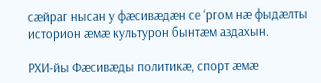сæйраг нысан у фæсивæдæн се ‘ргом нæ фыдæлты историон æмæ культурон бынтæм аздахын.

РХИ-йы Фæсивæды политикæ, спорт æмæ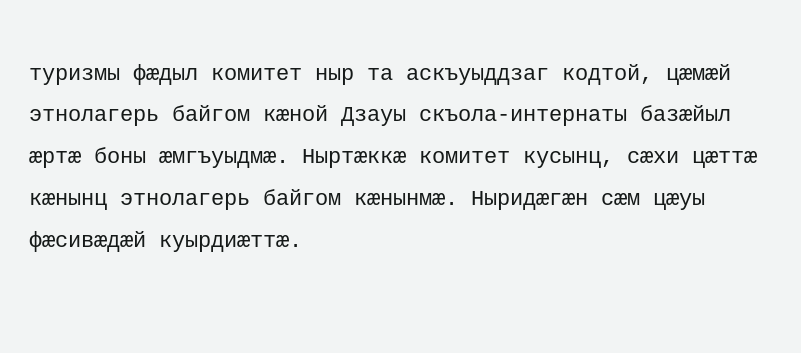туризмы фæдыл комитет ныр та аскъуыддзаг кодтой, цæмæй этнолагерь байгом кæной Дзауы скъола-интернаты базæйыл æртæ боны æмгъуыдмæ. Ныртæккæ комитет кусынц, сæхи цæттæ кæнынц этнолагерь байгом кæнынмæ. Ныридæгæн сæм цæуы фæсивæдæй куырдиæттæ.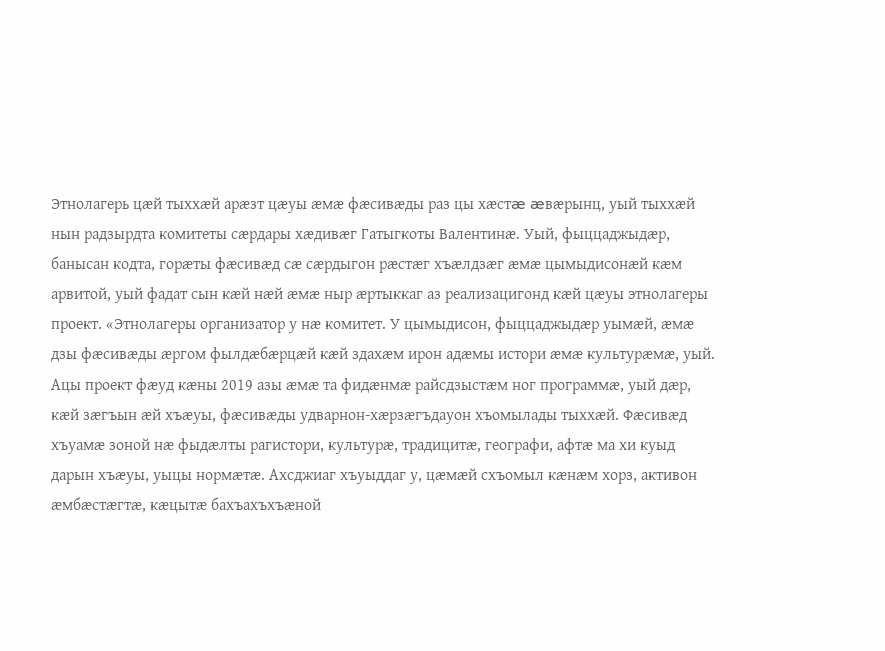Этнолагерь цæй тыххæй арæзт цæуы æмæ фæсивæды раз цы хæстæ æвæрынц, уый тыххæй нын радзырдта комитеты сæрдары хæдивæг Гатыгкоты Валентинæ. Уый, фыццаджыдæр, банысан кодта, горæты фæсивæд сæ сæрдыгон рæстæг хъæлдзæг æмæ цымыдисонæй кæм арвитой, уый фадат сын кæй нæй æмæ ныр æртыккаг аз реализацигонд кæй цæуы этнолагеры проект. «Этнолагеры организатор у нæ комитет. У цымыдисон, фыццаджыдæр уымæй, æмæ дзы фæсивæды æргом фылдæбæрцæй кæй здахæм ирон адæмы истори æмæ культурæмæ, уый. Ацы проект фæуд кæны 2019 азы æмæ та фидæнмæ райсдзыстæм ног программæ, уый дæр, кæй зæгъын æй хъæуы, фæсивæды удварнон-хæрзæгъдауон хъомылады тыххæй. Фæсивæд хъуамæ зоной нæ фыдæлты рагистори, культурæ, традицитæ, географи, афтæ ма хи куыд дарын хъæуы, уыцы нормæтæ. Ахсджиаг хъуыддаг у, цæмæй схъомыл кæнæм хорз, активон æмбæстæгтæ, кæцытæ бахъахъхъæной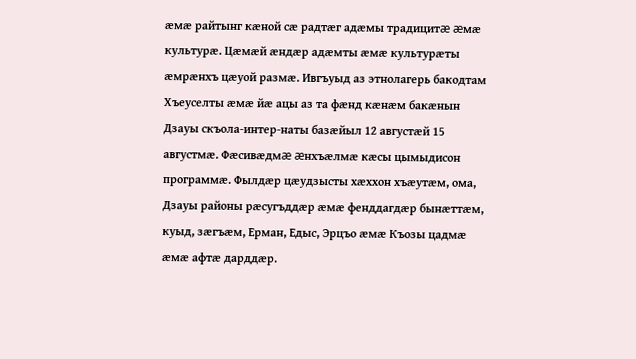æмæ райтынг кæной сæ радтæг адæмы традицитæ æмæ культурæ. Цæмæй æндæр адæмты æмæ культурæты æмрæнхъ цæуой размæ. Ивгъуыд аз этнолагерь бакодтам Хъеуселты æмæ йæ ацы аз та фæнд кæнæм бакæнын Дзауы скъола-интер-наты базæйыл 12 августæй 15 августмæ. Фæсивæдмæ æнхъæлмæ кæсы цымыдисон программæ. Фылдæр цæудзысты хæххон хъæутæм, ома, Дзауы районы рæсугъддæр æмæ фенддагдæр бынæттæм, куыд, зæгъæм, Ерман, Едыс, Эрцъо æмæ Къозы цадмæ æмæ афтæ дарддæр.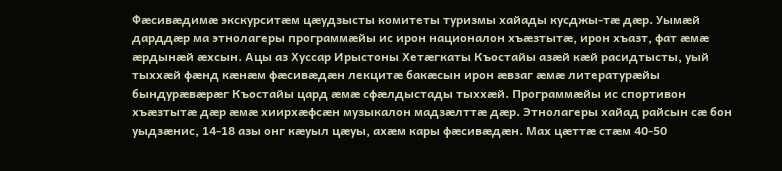Фæсивæдимæ экскурситæм цæудзысты комитеты туризмы хайады кусджы-тæ дæр. Уымæй дарддæр ма этнолагеры программæйы ис ирон националон хъæзтытæ, ирон хъазт, фат æмæ æрдынæй æхсын. Ацы аз Хуссар Ирыстоны Хетæгкаты Къостайы азæй кæй расидтысты, уый тыххæй фæнд кæнæм фæсивæдæн лекцитæ бакæсын ирон æвзаг æмæ литературæйы бындурæвæрæг Къостайы цард æмæ сфæлдыстады тыххæй. Программæйы ис спортивон хъæзтытæ дæр æмæ хиирхæфсæн музыкалон мадзæлттæ дæр. Этнолагеры хайад райсын сæ бон уыдзæнис, 14-18 азы онг кæуыл цæуы, ахæм кары фæсивæдæн. Мах цæттæ стæм 40-50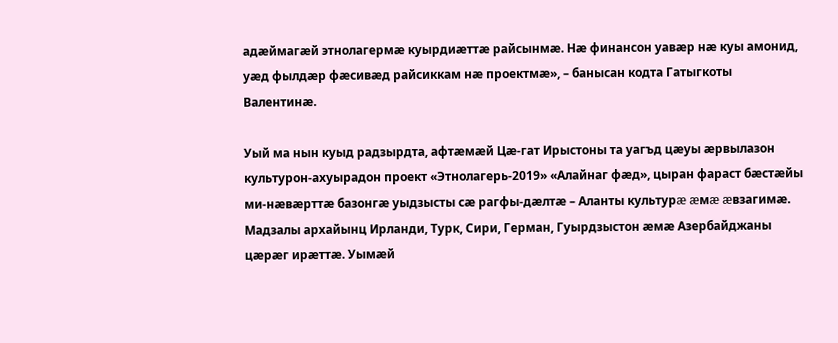адæймагæй этнолагермæ куырдиæттæ райсынмæ. Нæ финансон уавæр нæ куы амонид, уæд фылдæр фæсивæд райсиккам нæ проектмæ», – банысан кодта Гатыгкоты Валентинæ.

Уый ма нын куыд радзырдта, афтæмæй Цæ-гат Ирыстоны та уагъд цæуы æрвылазон культурон-ахуырадон проект «Этнолагерь-2019» «Алайнаг фæд», цыран фараст бæстæйы ми-нæвæрттæ базонгæ уыдзысты сæ рагфы-дæлтæ – Аланты культурæ æмæ æвзагимæ. Мадзалы архайынц Ирланди, Турк, Сири, Герман, Гуырдзыстон æмæ Азербайджаны цæрæг ирæттæ. Уымæй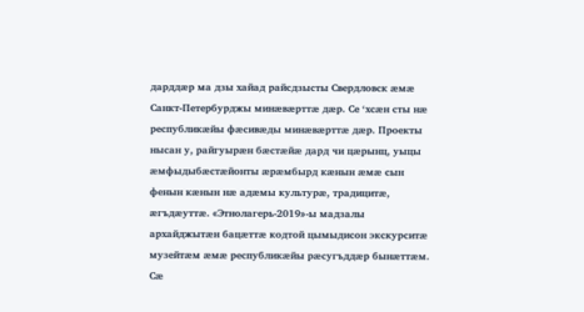дарддæр ма дзы хайад райсдзысты Свердловск æмæ Санкт-Петербурджы минæвæрттæ дæр. Се ‘хсæн сты нæ республикæйы фæсивæды минæвæрттæ дæр. Проекты нысан у, райгуырæн бæстæйæ дард чи цæрынц, уыцы æмфыдыбæстæйонты æрæмбырд кæнын æмæ сын фенын кæнын нæ адæмы культурæ, традицитæ, æгъдæуттæ. «Этнолагерь-2019»-ы мадзалы архайджытæн бацæттæ кодтой цымыдисон экскурситæ музейтæм æмæ республикæйы рæсугъддæр бынæттæм. Сæ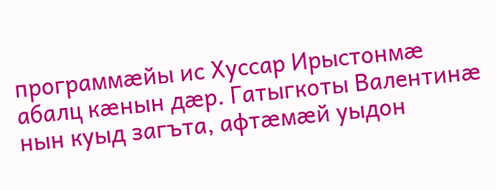программæйы ис Хуссар Ирыстонмæ абалц кæнын дæр. Гатыгкоты Валентинæ нын куыд загъта, афтæмæй уыдон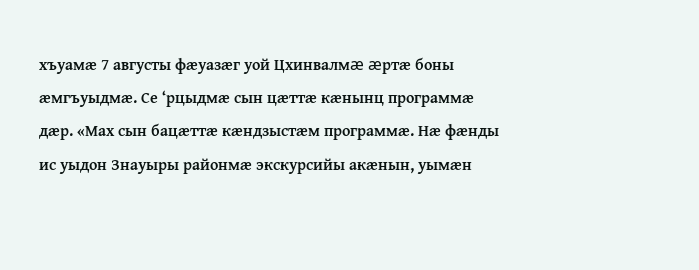хъуамæ 7 августы фæуазæг уой Цхинвалмæ æртæ боны æмгъуыдмæ. Се ‘рцыдмæ сын цæттæ кæнынц программæ дæр. «Мах сын бацæттæ кæндзыстæм программæ. Нæ фæнды ис уыдон Знауыры районмæ экскурсийы акæнын, уымæн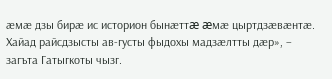æмæ дзы бирæ ис историон бынæттæ æмæ цыртдзæвæнтæ. Хайад райсдзысты ав-густы фыдохы мадзæлтты дæр», – загъта Гатыгкоты чызг.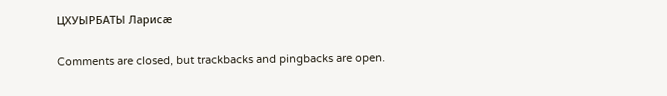ЦХУЫРБАТЫ Ларисæ

Comments are closed, but trackbacks and pingbacks are open.